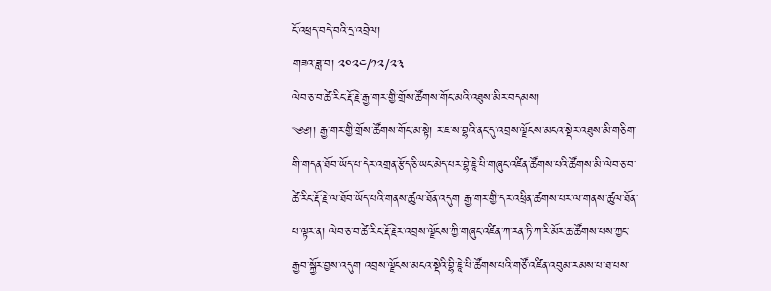ངོ་འཕྲད་བདེ་བའི་དྲ་འབྲེལ།
གཟའ་ཟླ་བ། ༢༠༢༤/༡༢/༢༣
ལེབ་ཅ་བ་ཚེ་རིང་རྡོ་རྗེ་རྒྱ་གར་གྱི་གྲོས་ཚོགས་གོང་མའི་འཐུས་མིར་བདམས།
༄༅།། རྒྱ་གར་གྱི་གྲོས་ཚོགས་གོང་མ་སྟེ། ར་ཇ་ས་བྷའི་ནང་དུ་འབྲས་ལྗོངས་མངའ་སྡེར་འཐུས་མི་གཅིག་གི་གདན་ཐོབ་ཡོད་པ་དེར་འགྲན་རྩོད་ཅི་ཡང་མེད་པར་བྷེ་ཇཱེ་པི་གཞུང་འཛིན་ཚོགས་པའི་ཚོགས་མི་ལེབ་ཅ་བ་ཚེ་རིང་རྡོ་རྗེ་ལ་ཐོབ་ཡོད་པའི་གནས་ཚུལ་ཐོན་འདུག རྒྱ་གར་གྱི་དར་འཕྲིན་ཚགས་པར་ལ་གནས་ཚུལ་ཐོན་པ་ལྟར་ན། ལེབ་ཅ་བ་ཚེ་རིང་རྡོ་རྗེར་འབྲས་ལྗོངས་ཀྱི་གཞུང་འཛིན་ཀ་རན་ཏི་ཀ་རི་མོར་ཆ་ཚོགས་པས་ཀྱང་རྒྱབ་སྐྱོར་བྱས་འདུག འབྲས་ལྗོངས་མངའ་སྡེའི་བྷི་ཇཱེ་པི་ཚོགས་པའི་གཙོ་འཛིན་འབུམ་རམས་པ་ཐ་པས་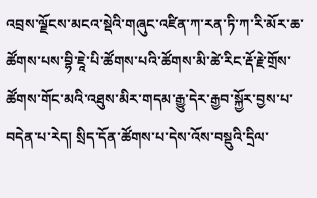འབྲས་ལྗོངས་མངའ་སྡེའི་གཞུང་འཛིན་ཀ་རན་ཏི་ཀ་རི་མོར་ཆ་ཚོགས་པས་བྷི་ཇཱེ་པི་ཚོགས་པའི་ཚོགས་མི་ཚེ་རིང་རྡོ་རྗེ་གྲོས་ཚོགས་གོང་མའི་འཐུས་མིར་གདམ་རྒྱུ་དེར་རྒྱབ་སྐྱོར་བྱས་པ་བདེན་པ་རེད། སྲིད་དོན་ཚོགས་པ་དེས་འོས་བསྡུའི་དྲིལ་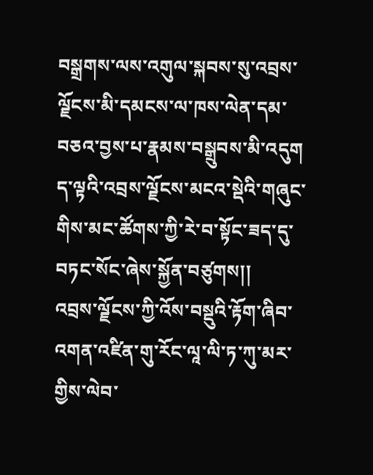བསྒྲགས་ལས་འགུལ་སྐབས་སུ་འབྲས་ལྗོངས་མི་དམངས་ལ་ཁས་ལེན་དམ་བཅའ་བྱས་པ་རྣམས་བསྒྲུབས་མི་འདུག ད་ལྟའི་འབྲས་ལྗོངས་མངའ་སྡེའི་གཞུང་གིས་མང་ཚོགས་ཀྱི་རེ་བ་སྟོང་ཟད་དུ་བཏང་སོང་ཞེས་སྐྱོན་བཙུགས།།
འབྲས་ལྗོངས་ཀྱི་འོས་བསྡུའི་རྟོག་ཞིབ་འགན་འཛིན་གུ་རོང་ལཱ་ལི་ཏ་ཀུ་མར་གྱིས་ལེབ་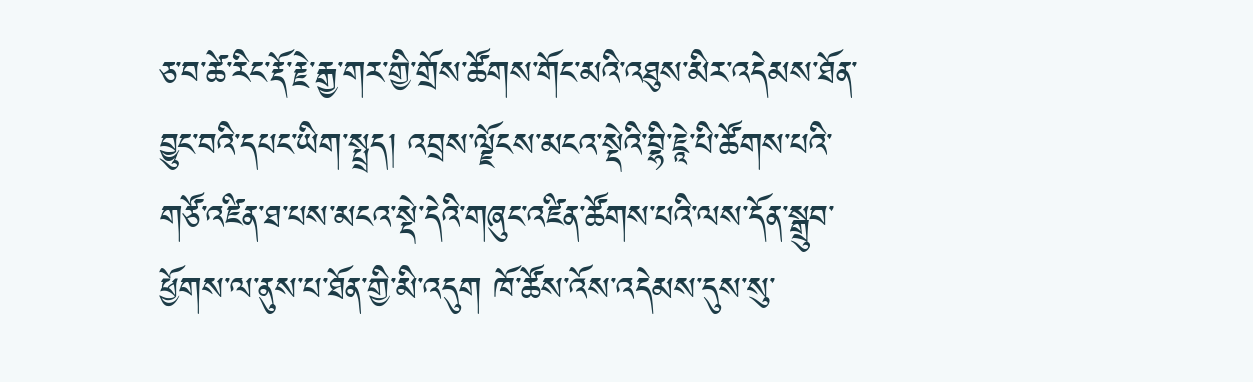ཅ་བ་ཚེ་རིང་རྡོ་རྗེ་རྒྱ་གར་གྱི་གྲོས་ཚོགས་གོང་མའི་འཐུས་མིར་འདེམས་ཐོན་བྱུང་བའི་དཔང་ཡིག་སྤྲད། འབྲས་ལྗོངས་མངའ་སྡེའི་བྷི་ཇཱེ་པི་ཚོགས་པའི་གཙོ་འཛིན་ཐ་པས་མངའ་སྡེ་དེའི་གཞུང་འཛིན་ཚོགས་པའི་ལས་དོན་སྒྲུབ་ཕྱོགས་ལ་ནུས་པ་ཐོན་གྱི་མི་འདུག ཁོ་ཚོས་འོས་འདེམས་དུས་སུ་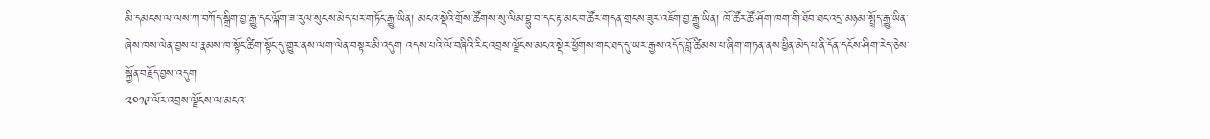མི་དམངས་ལ་ལས་ཀ་བཀོད་སྒྲིག་བྱ་རྒྱུ་དང་ལྐོག་ཟ་རུལ་སུངས་མེད་པར་གཏོང་རྒྱུ་ཡིན། མངའ་སྡེའི་གྲོས་ཚོགས་སུ་ལིམ་བྷུ་བ་དང་རྟ་མང་བ་ཚོར་གདན་གྲངས་ཟུར་འཇོག་བྱ་རྒྱུ་ཡིན། ཁོ་ཚོར་ཚོ་ཤོག་ཁག་གི་ཐོབ་ཐང་འདྲ་མཉམ་སྤྲོད་རྒྱུ་ཡིན་ཞེས་ཁས་ལེན་བྱས་པ་རྣམས་ཁ་སྟོང་ཚིག་སྟོང་དུ་གྱུར་ནས་ལག་ལེན་བསྟར་མི་འདུག འདས་པའི་ལོ་བཞིའི་རིང་འབྲས་ལྗོངས་མངའ་སྡེར་ཕྱོགས་གང་ཐད་དུ་ཡར་རྒྱས་འདོད་བློ་ཚིམས་པ་ཞིག་གཏན་ནས་ཕྱིན་མེད་པ་ནི་དོན་དངོས་ཤིག་རེད་ཅེས་སྐྱོན་བརྗོད་བྱས་འདུག
༢༠༡༩་ལོར་འབྲས་ལྗོངས་ལ་མངའ་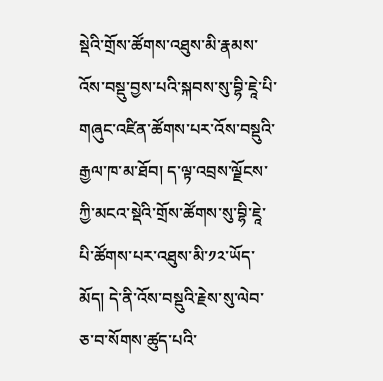སྡེའི་གྲོས་ཚོགས་འཐུས་མི་རྣམས་འོས་བསྡུ་བྱས་པའི་སྐབས་སུ་བྷི་ཇཱེ་པི་གཞུང་འཛིན་ཚོགས་པར་འོས་བསྡུའི་རྒྱལ་ཁ་མ་ཐོབ། ད་ལྟ་འབྲས་ལྗོངས་ཀྱི་མངའ་སྡེའི་གྲོས་ཚོགས་སུ་བྷི་ཇཱེ་པི་ཚོགས་པར་འཐུས་མི་༡༢་ཡོད་མོད། དེ་ནི་འོས་བསྡུའི་རྗེས་སུ་ལེབ་ཅ་བ་སོགས་ཚུད་པའི་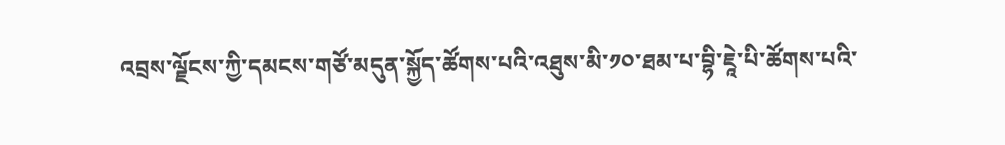འབྲས་ལྗོངས་ཀྱི་དམངས་གཙོ་མདུན་སྐྱོད་ཚོགས་པའི་འཐུས་མི་༡༠་ཐམ་པ་བྷི་ཇཱེ་པི་ཚོགས་པའི་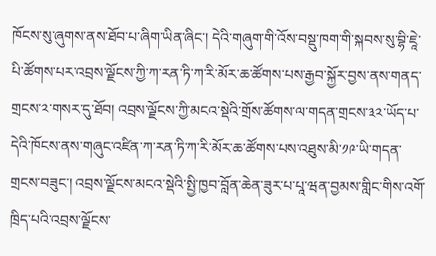ཁོངས་སུ་ཞུགས་ནས་ཐོབ་པ་ཞིག་ཡིན་ཞིང་། དེའི་གཞུག་གི་འོས་བསྡུ་ཁག་གི་སྐབས་སུ་བྷི་ཇཱེ་པི་ཚོགས་པར་འབྲས་ལྗོངས་ཀྱི་ཀ་རན་ཏི་ཀ་རི་མོར་ཆ་ཚོགས་པས་རྒྱབ་སྐྱོར་བྱས་ནས་གནད་གྲངས་༢་གསར་དུ་ཐོབ། འབྲས་ལྗོངས་ཀྱི་མངའ་སྡེའི་གྲོས་ཚོགས་ལ་གདན་གྲངས་༣༢་ཡོད་པ་དེའི་ཁོངས་ནས་གཞུང་འཛིན་ཀ་རན་ཏི་ཀ་རི་མོར་ཆ་ཚོགས་པས་འཐུས་མི་༡༩་ཡི་གདན་གྲངས་བཟུང་། འབྲས་ལྗོངས་མངའ་སྡེའི་སྤྱི་ཁྱབ་བློན་ཆེན་ཟུར་པ་པཱ་ཝན་བྱམས་གླིང་གིས་འགོ་ཁྲིད་པའི་འབྲས་ལྗོངས་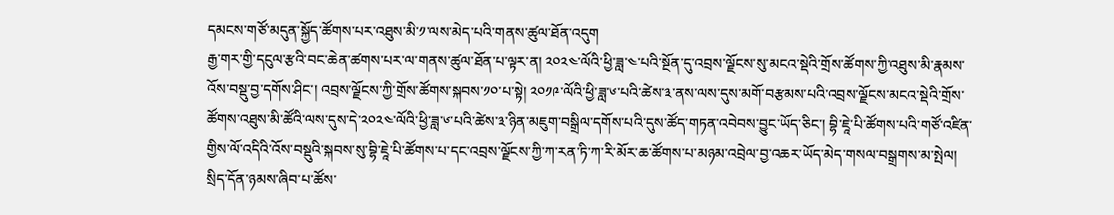དམངས་གཙོ་མདུན་སྐྱོད་ཚོགས་པར་འཐུས་མི་༡་ལས་མེད་པའི་གནས་ཚུལ་ཐོན་འདུག
རྒྱ་གར་གྱི་དངུལ་རྩའི་བང་ཆེན་ཚགས་པར་ལ་གནས་ཚུལ་ཐོན་པ་ལྟར་ན། ༢༠༢༤་ལོའི་ཕྱི་ཟླ་༤་པའི་སྔོན་དུ་འབྲས་ལྗོངས་སུ་མངའ་སྡེའི་གྲོས་ཚོགས་ཀྱི་འཐུས་མི་རྣམས་འོས་བསྡུ་བྱ་དགོས་ཤིང་། འབྲས་ལྗོངས་ཀྱི་གྲོས་ཚོགས་སྐབས་༡༠་པ་སྟེ། ༢༠༡༩་ལོའི་ཕྱི་ཟླ་༦་པའི་ཚེས་༣་ནས་ལས་དུས་མགོ་བརྩམས་པའི་འབྲས་ལྗོངས་མངའ་སྡེའི་གྲོས་ཚོགས་འཐུས་མི་ཚོའི་ལས་དུས་དེ་༢༠༢༤་ལོའི་ཕྱི་ཟླ་༦་པའི་ཚེས་༣་ཉིན་མཇུག་བསྒྲིལ་དགོས་པའི་དུས་ཚོད་གཏན་འབེབས་བྱུང་ཡོད་ཅིང་། བྷི་ཇཱེ་པི་ཚོགས་པའི་གཙོ་འཛིན་གྱིས་ལོ་འདིའི་འོས་བསྡུའི་སྐབས་སུ་བྷི་ཇཱེ་པི་ཚོགས་པ་དང་འབྲས་ལྗོངས་ཀྱི་ཀ་རན་ཏི་ཀ་རི་མོར་ཆ་ཚོགས་པ་མཉམ་འབྲེལ་བྱ་འཆར་ཡོད་མེད་གསལ་བསྒྲགས་མ་སྤེལ། སྲིད་དོན་ཉམས་ཞིབ་པ་ཚོས་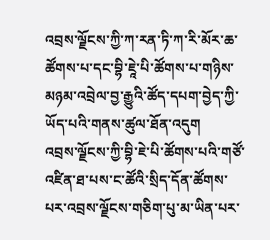འབྲས་ལྗོངས་ཀྱི་ཀ་རན་ཏི་ཀ་རི་མོར་ཆ་ཚོགས་པ་དང་བྷི་ཇཱེ་པི་ཚོགས་པ་གཉིས་མཉམ་འབྲེལ་བྱ་རྒྱུའི་ཚོད་དཔག་བྱེད་ཀྱི་ཡོད་པའི་གནས་ཚུལ་ཐོན་འདུག
འབྲས་ལྗོངས་ཀྱི་བྷི་ཇེ་པི་ཚོགས་པའི་གཙོ་འཛིན་ཐ་པས་ང་ཚོའི་སྲིད་དོན་ཚོགས་པར་འབྲས་ལྗོངས་གཅིག་པུ་མ་ཡིན་པར་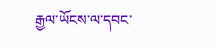རྒྱལ་ཡོངས་ལ་དབང་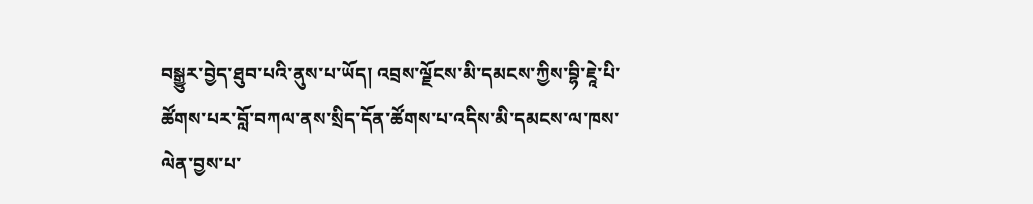བསྒྱུར་བྱེད་ཐུབ་པའི་ནུས་པ་ཡོད། འབྲས་ལྗོངས་མི་དམངས་ཀྱིས་བྷི་ཇཱེ་པི་ཚོགས་པར་བློ་བཀལ་ནས་སྲིད་དོན་ཚོགས་པ་འདིས་མི་དམངས་ལ་ཁས་ལེན་བྱས་པ་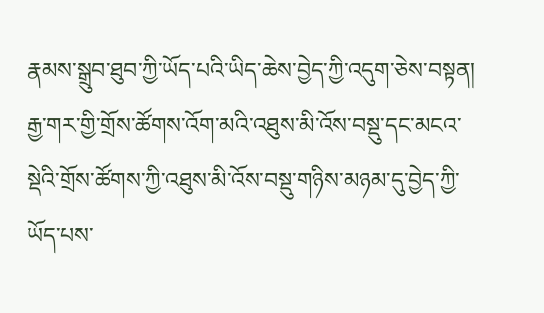རྣམས་སྒྲུབ་ཐུབ་ཀྱི་ཡོད་པའི་ཡིད་ཆེས་བྱེད་ཀྱི་འདུག་ཅེས་བསྟན། རྒྱ་གར་གྱི་གྲོས་ཚོགས་འོག་མའི་འཐུས་མི་འོས་བསྡུ་དང་མངའ་སྡེའི་གྲོས་ཚོགས་ཀྱི་འཐུས་མི་འོས་བསྡུ་གཉིས་མཉམ་དུ་བྱེད་ཀྱི་ཡོད་པས་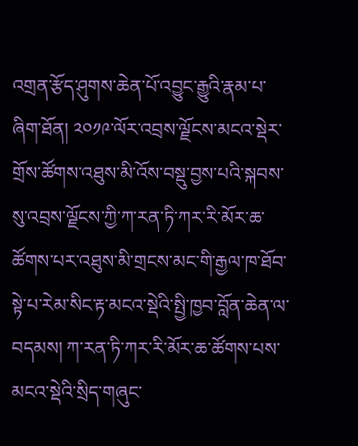འགྲན་རྩོད་ཤུགས་ཆེན་པོ་འབྱུང་རྒྱུའི་རྣམ་པ་ཞིག་ཐོན། ༢༠༡༩་ལོར་འབྲས་ལྗོངས་མངའ་སྡེར་གྲོས་ཚོགས་འཐུས་མི་འོས་བསྡུ་བྱས་པའི་སྐབས་སུ་འབྲས་ལྗོངས་ཀྱི་ཀ་རན་ཏི་ཀར་རི་མོར་ཆ་ཚོགས་པར་འཐུས་མི་གྲངས་མང་གི་རྒྱལ་ཁ་ཐོབ་སྟེ་པ་རེམ་སིང་རྟ་མངའ་སྡེའི་སྤྱི་ཁྱབ་བློན་ཆེན་ལ་བདམས། ཀ་རན་ཏི་ཀར་རི་མོར་ཆ་ཚོགས་པས་མངའ་སྡེའི་སྲིད་གཞུང་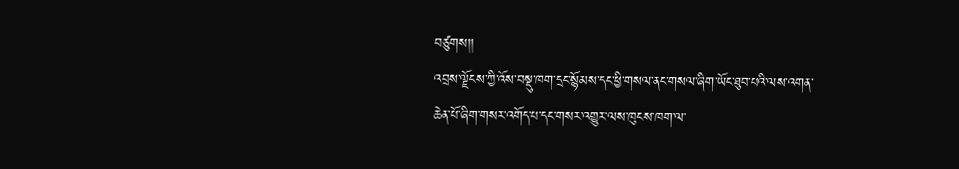བཙུགས།།
འབྲས་ལྗོངས་ཀྱི་འོས་བསྡུ་ཁག་དྲང་སྙོམས་དང་ཕྱི་གསལ་ནང་གསལ་ཞིག་ཡོང་ཐུབ་པའི་ལས་འགན་ཆེན་པོ་ཞིག་གསར་འགོད་པ་དང་གསར་འགྱུར་ལས་ཁུངས་ཁག་ལ་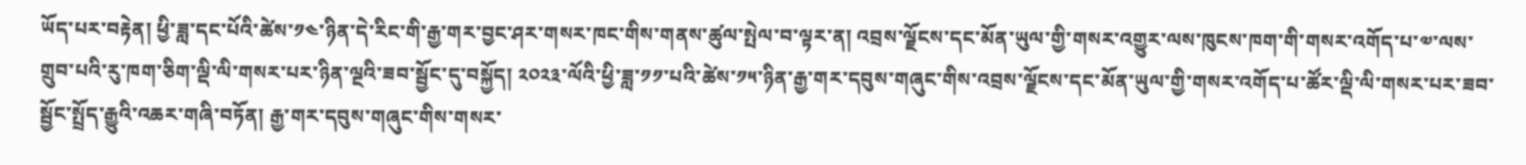ཡོད་པར་བརྟེན། ཕྱི་ཟླ་དང་པོའི་ཚེས་༡༤་ཉིན་དེ་རིང་གི་རྒྱ་གར་བྱང་ཤར་གསར་ཁང་གིས་གནས་ཚུལ་སྤེལ་བ་ལྟར་ན། འབྲས་ལྗོངས་དང་མོན་ཡུལ་གྱི་གསར་འགྱུར་ལས་ཁུངས་ཁག་གི་གསར་འགོད་པ་༧་ལས་གྲུབ་པའི་རུ་ཁག་ཅིག་ལྡི་ལི་གསར་པར་ཉིན་ལྔའི་ཟབ་སྦྱོང་དུ་བསྐྱོད། ༢༠༢༣་ལོའི་ཕྱི་ཟླ་༡༡་པའི་ཚེས་༡༥་ཉིན་རྒྱ་གར་དབུས་གཞུང་གིས་འབྲས་ལྗོངས་དང་མོན་ཡུལ་གྱི་གསར་འགོད་པ་ཚོར་ལྡི་ལི་གསར་པར་ཟབ་སྦྱོང་སྤྲོད་རྒྱུའི་འཆར་གཞི་བཏོན། རྒྱ་གར་དབུས་གཞུང་གིས་གསར་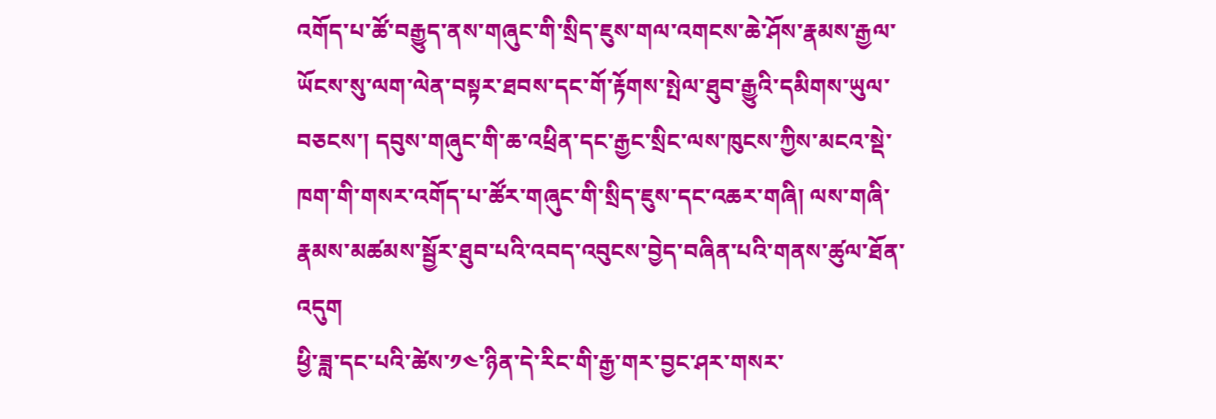འགོད་པ་ཚོ་བརྒྱུད་ནས་གཞུང་གི་སྲིད་ཇུས་གལ་འགངས་ཆེ་ཤོས་རྣམས་རྒྱལ་ཡོངས་སུ་ལག་ལེན་བསྟར་ཐབས་དང་གོ་རྟོགས་སྤེལ་ཐུབ་རྒྱུའི་དམིགས་ཡུལ་བཅངས་། དབུས་གཞུང་གི་ཆ་འཕྲིན་དང་རྒྱང་སྲིང་ལས་ཁུངས་ཀྱིས་མངའ་སྡེ་ཁག་གི་གསར་འགོད་པ་ཚོར་གཞུང་གི་སྲིད་ཇུས་དང་འཆར་གཞི། ལས་གཞི་རྣམས་མཚམས་སྦྱོར་ཐུབ་པའི་འབད་འབུངས་བྱེད་བཞིན་པའི་གནས་ཚུལ་ཐོན་འདུག
ཕྱི་ཟླ་དང་པའི་ཚེས་༡༤་ཉིན་དེ་རིང་གི་རྒྱ་གར་བྱང་ཤར་གསར་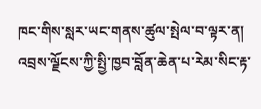ཁང་གིས་སླར་ཡང་གནས་ཚུལ་སྤེལ་བ་ལྟར་ན། འབྲས་ལྗོངས་ཀྱི་སྤྱི་ཁྱབ་བློན་ཆེན་པ་རེམ་སིང་རྟ་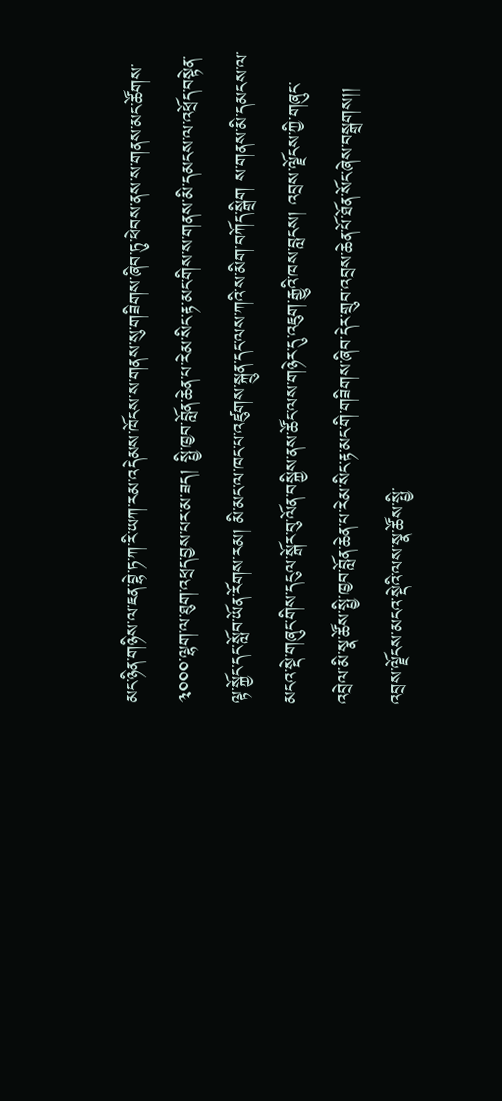མང་ཉིན་གཉིས་ལ་ཇན་བྷེ་ཏ་ཀ་རི་ཡཀ་རམ་འདེམས་ཁོངས་ས་གནས་སུ་གཟིགས་ཞིབ་ཏུ་ཕེབས་ནས་ས་གནས་མང་ཚོགས་༣༠༠༠་ལྷག་ལ་ཐུག་འཕྲད་བྱས་པར་མ་ཟད། སྤྱི་ཁྱབ་བློན་ཆེན་པ་རེམ་སིང་རྟ་མང་གིས་ས་གནས་མི་དམངས་ལ་འཕྲོད་བསྟེན་ལྟ་སྐྱོང་དང་སློབ་ཡོན་རོགས་རམ། མི་མང་ལ་ཁང་པ་འཛུགས་སྐྲུན་དང་ལས་ཀའི་ས་མིག་བཀོད་སྒྲིག ས་གནས་མི་དམངས་ལ་མངའ་སྡེ་གཞུང་གིས་དངུལ་སྒོར་བུ་ལོན་བསྐྱིས་ནས་ཚོང་ལས་གཉེར་དུ་འཇུག་རྒྱུའི་ཁས་བླངས། འབྲས་ལྗོངས་ཀྱི་གཞུང་འབྲེལ་མི་སྣ་ཚོས་སྤྱི་ཁྱབ་བློན་ཆེན་པ་རེམ་སིང་རྟ་མང་གི་གཟིགས་ཞིབ་དེར་གྲུབ་འབྲས་ཆེན་པོ་ཐོན་སོང་ཞེས་བསྒྲགས།།
འབྲས་ལྗོངས་མངའ་སྡེའི་ལས་སྣ་ཚོས་སྤྱི་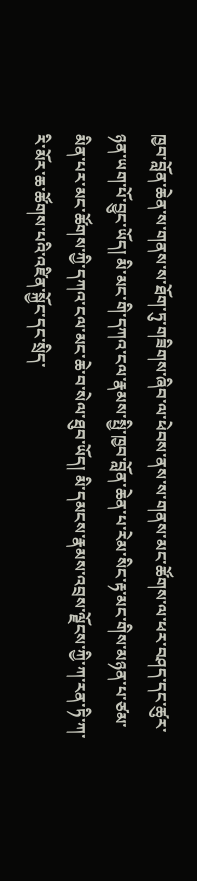ཁྱབ་བློན་ཆེན་ས་གནས་ས་ཐོག་ཏུ་གཟིགས་ཞིབ་ལ་ཕེབས་ནས་ས་གནས་མང་ཚོགས་ལ་ཕར་བཤད་དང་ཚུར་ཉན་ཡག་པོ་བྱུང་ཡོད། མི་མང་གི་དཀའ་ངལ་རྣམས་སྤྱི་ཁྱབ་བློན་ཆེན་པ་རེམ་སིང་རྟ་མང་གིས་མཉན་པ་ཙམ་མིན་པར་མང་ཚོགས་ཀྱི་དཀའ་ངལ་མང་ཆེ་བ་སེལ་ཐུབ་ཡོད། མི་དམངས་རྣམས་འབྲས་ལྗོངས་ཀྱི་ཀ་རན་ཏི་ཀ་རི་མོར་ཆ་ཚོགས་པའི་འཛིན་སྐྱོང་དང་སྲིད་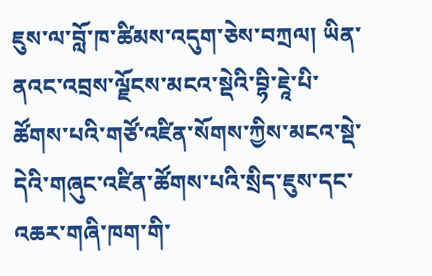ཇུས་ལ་བློ་ཁ་ཚིམས་འདུག་ཅེས་བཀྲལ། ཡིན་ནའང་འབྲས་ལྗོངས་མངའ་སྡེའི་བྷི་ཇཱེ་པི་ཚོགས་པའི་གཙོ་འཛིན་སོགས་ཀྱིས་མངའ་སྡེ་དེའི་གཞུང་འཛིན་ཚོགས་པའི་སྲིད་ཇུས་དང་འཆར་གཞི་ཁག་གི་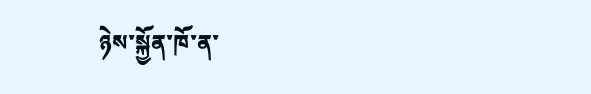ཉེས་སྐྱོན་ཁོ་ན་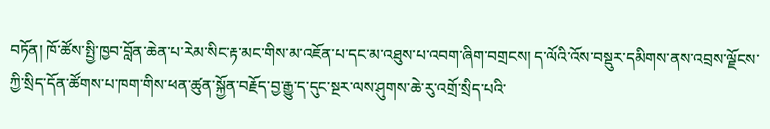བཏོན། ཁོ་ཚོས་སྤྱི་ཁྱབ་བློན་ཆེན་པ་རེམ་སིང་རྟ་མང་གིས་མ་འཇོན་པ་དང་མ་འཐུས་པ་འབག་ཞིག་བགྲངས། ད་ལོའི་འོས་བསྡུར་དམིགས་ནས་འབྲས་ལྗོངས་ཀྱི་སྲིད་དོན་ཚོགས་པ་ཁག་གིས་ཕན་ཚུན་སྐྱོན་བརྗོད་བྱ་རྒྱུ་ད་དུང་སྔར་ལས་ཤུགས་ཆེ་རུ་འགྲོ་སྲིད་པའི་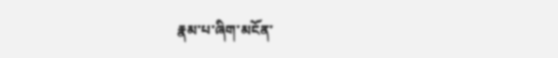རྣམ་པ་ཞིག་མངོན་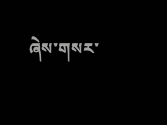ཞེས་གསར་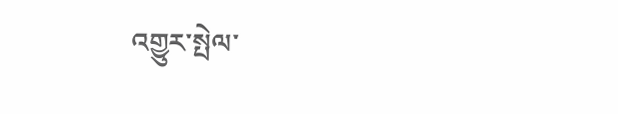འགྱུར་སྤེལ་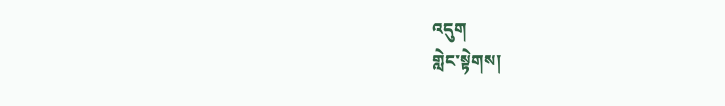འདུག
གླེང་སྟེགས།